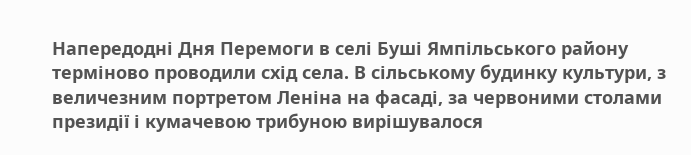Напередодні Дня Перемоги в селі Буші Ямпільського району терміново проводили схід села. В сільському будинку культури, з величезним портретом Леніна на фасаді, за червоними столами президії і кумачевою трибуною вирішувалося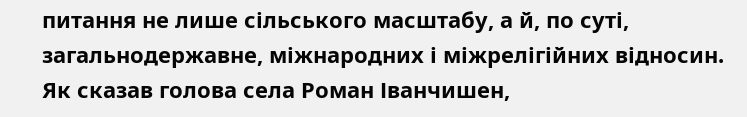питання не лише сільського масштабу, а й, по суті, загальнодержавне, міжнародних і міжрелігійних відносин.
Як сказав голова села Роман Іванчишен,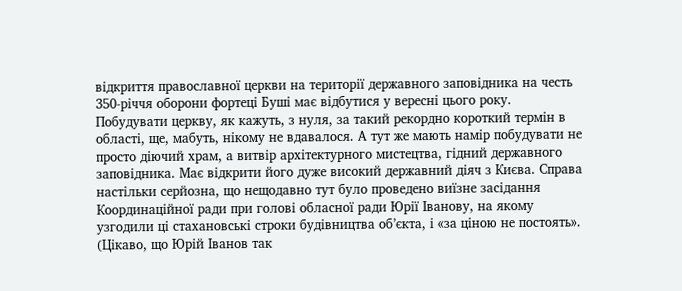відкриття православної церкви на території державного заповідника на честь 350-річчя оборони фортеці Буші має відбутися у вересні цього року. Побудувати церкву, як кажуть, з нуля, за такий рекордно короткий термін в області, ще, мабуть, нікому не вдавалося. А тут же мають намір побудувати не просто діючий храм, а витвір архітектурного мистецтва, гідний державного заповідника. Має відкрити його дуже високий державний діяч з Києва. Справа настільки серйозна, що нещодавно тут було проведено виїзне засідання Координаційної ради при голові обласної ради Юрії Іванову, на якому узгодили ці стахановські строки будівництва об’єкта, і «за ціною не постоять». (Цікаво, що Юрій Іванов так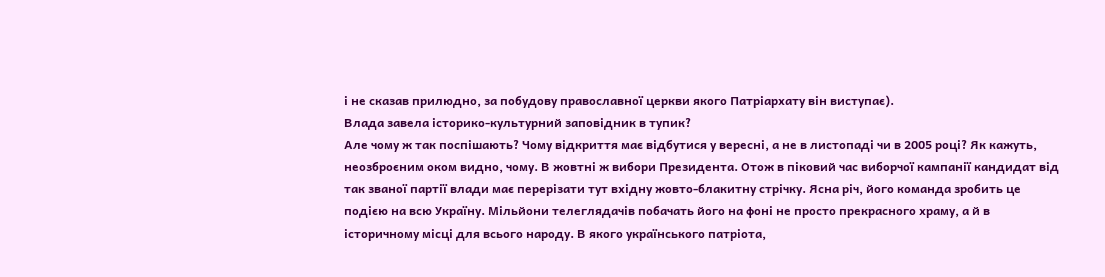і не сказав прилюдно, за побудову православної церкви якого Патріархату він виступає).
Влада завела історико-культурний заповідник в тупик?
Але чому ж так поспішають? Чому відкриття має відбутися у вересні, а не в листопаді чи в 2005 році? Як кажуть, неозброєним оком видно, чому. В жовтні ж вибори Президента. Отож в піковий час виборчої кампанії кандидат від так званої партії влади має перерізати тут вхідну жовто-блакитну стрічку. Ясна річ, його команда зробить це подією на всю Україну. Мільйони телеглядачів побачать його на фоні не просто прекрасного храму, а й в історичному місці для всього народу. В якого українського патріота,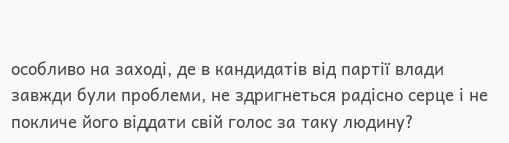особливо на заході, де в кандидатів від партії влади завжди були проблеми, не здригнеться радісно серце і не покличе його віддати свій голос за таку людину?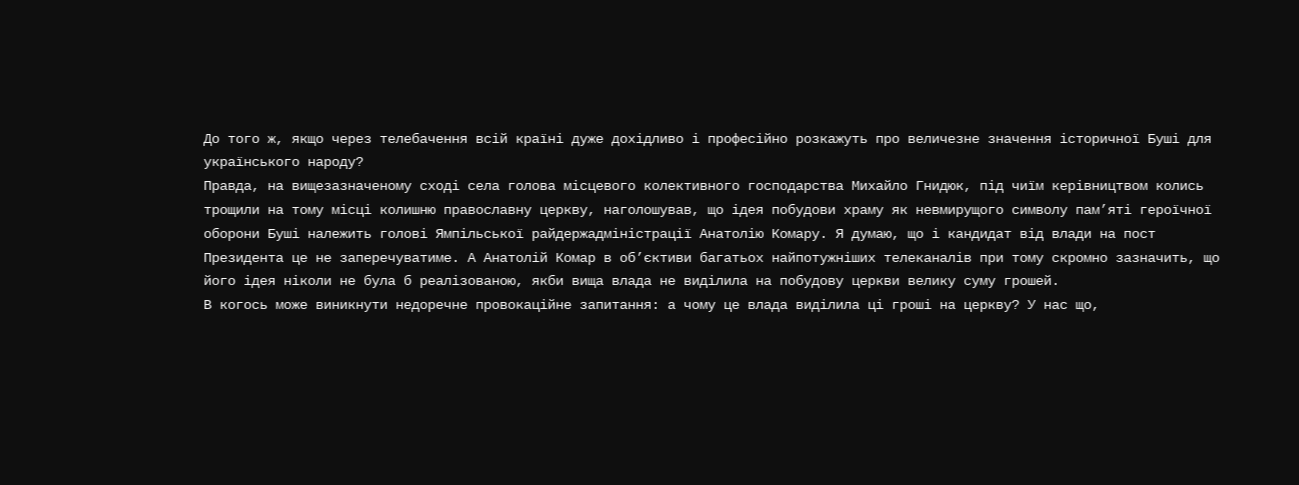До того ж, якщо через телебачення всій країні дуже дохідливо і професійно розкажуть про величезне значення історичної Буші для українського народу?
Правда, на вищезазначеному сході села голова місцевого колективного господарства Михайло Гнидюк, під чиїм керівництвом колись трощили на тому місці колишню православну церкву, наголошував, що ідея побудови храму як невмирущого символу пам’яті героїчної оборони Буші належить голові Ямпільської райдержадміністрації Анатолію Комару. Я думаю, що і кандидат від влади на пост Президента це не заперечуватиме. А Анатолій Комар в об’єктиви багатьох найпотужніших телеканалів при тому скромно зазначить, що його ідея ніколи не була б реалізованою, якби вища влада не виділила на побудову церкви велику суму грошей.
В когось може виникнути недоречне провокаційне запитання: а чому це влада виділила ці гроші на церкву? У нас що,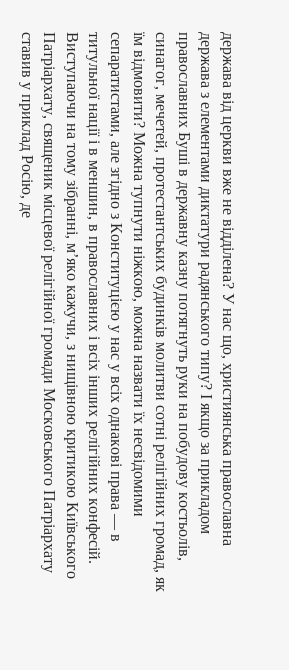держава від церкви вже не відділена? У нас що, християнська православна держава з елементами диктатури радянського типу? І якщо за прикладом православних Буші в державну казну потягнуть руки на побудову костьолів, синагог, мечетей, протестантських будинків молитви сотні релігійних громад, як їм відмовити? Можна тупнути ніжкою, можна назвати їх несвідомими сепаратистами, але згідно з Конституцією у нас у всіх однакові права — в титульної нації і в меншин, в православних і всіх інших релігійних конфесій. Виступаючи на тому зібранні, м’яко кажучи, з нищівною критикою Київського Патріархату, священик місцевої релігійної громади Московського Патріархату ставив у приклад Росію, де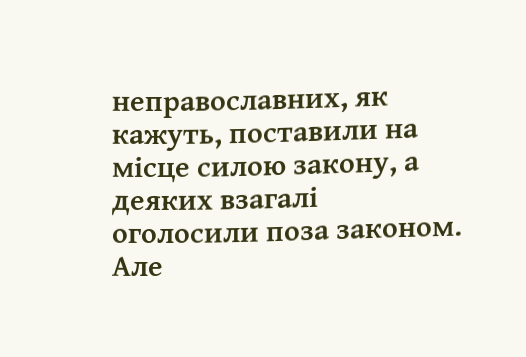неправославних, як кажуть, поставили на місце силою закону, а деяких взагалі оголосили поза законом. Але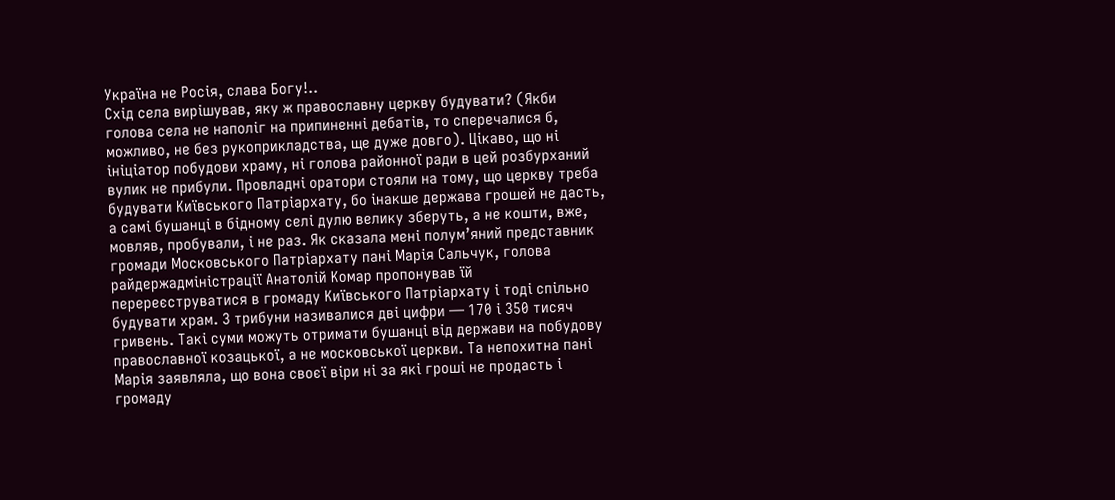Україна не Росія, слава Богу!..
Схід села вирішував, яку ж православну церкву будувати? (Якби голова села не наполіг на припиненні дебатів, то сперечалися б, можливо, не без рукоприкладства, ще дуже довго). Цікаво, що ні ініціатор побудови храму, ні голова районної ради в цей розбурханий вулик не прибули. Провладні оратори стояли на тому, що церкву треба будувати Київського Патріархату, бо інакше держава грошей не дасть, а самі бушанці в бідному селі дулю велику зберуть, а не кошти, вже, мовляв, пробували, і не раз. Як сказала мені полум’яний представник громади Московського Патріархату пані Марія Сальчук, голова райдержадміністрації Анатолій Комар пропонував їй перереєструватися в громаду Київського Патріархату і тоді спільно будувати храм. З трибуни називалися дві цифри — 170 і 350 тисяч гривень. Такі суми можуть отримати бушанці від держави на побудову православної козацької, а не московської церкви. Та непохитна пані Марія заявляла, що вона своєї віри ні за які гроші не продасть і громаду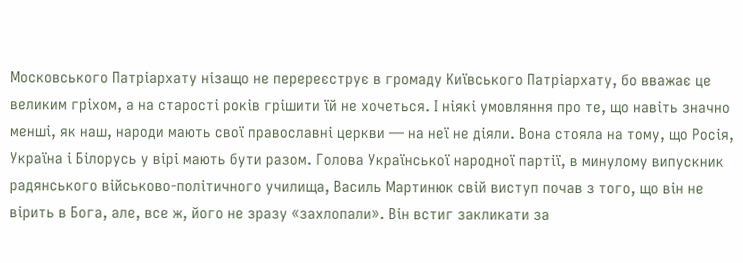Московського Патріархату нізащо не перереєструє в громаду Київського Патріархату, бо вважає це великим гріхом, а на старості років грішити їй не хочеться. І ніякі умовляння про те, що навіть значно менші, як наш, народи мають свої православні церкви — на неї не діяли. Вона стояла на тому, що Росія, Україна і Білорусь у вірі мають бути разом. Голова Української народної партії, в минулому випускник радянського військово-політичного училища, Василь Мартинюк свій виступ почав з того, що він не вірить в Бога, але, все ж, його не зразу «захлопали». Він встиг закликати за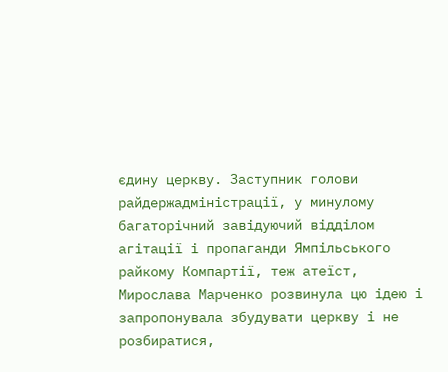єдину церкву. Заступник голови райдержадміністрації, у минулому багаторічний завідуючий відділом агітації і пропаганди Ямпільського райкому Компартії, теж атеїст, Мирослава Марченко розвинула цю ідею і запропонувала збудувати церкву і не розбиратися,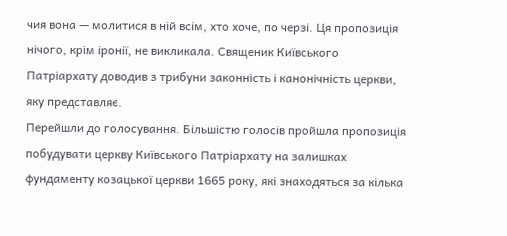чия вона — молитися в ній всім, хто хоче, по черзі. Ця пропозиція нічого, крім іронії, не викликала. Священик Київського Патріархату доводив з трибуни законність і канонічність церкви, яку представляє.
Перейшли до голосування. Більшістю голосів пройшла пропозиція побудувати церкву Київського Патріархату на залишках фундаменту козацької церкви 1665 року, які знаходяться за кілька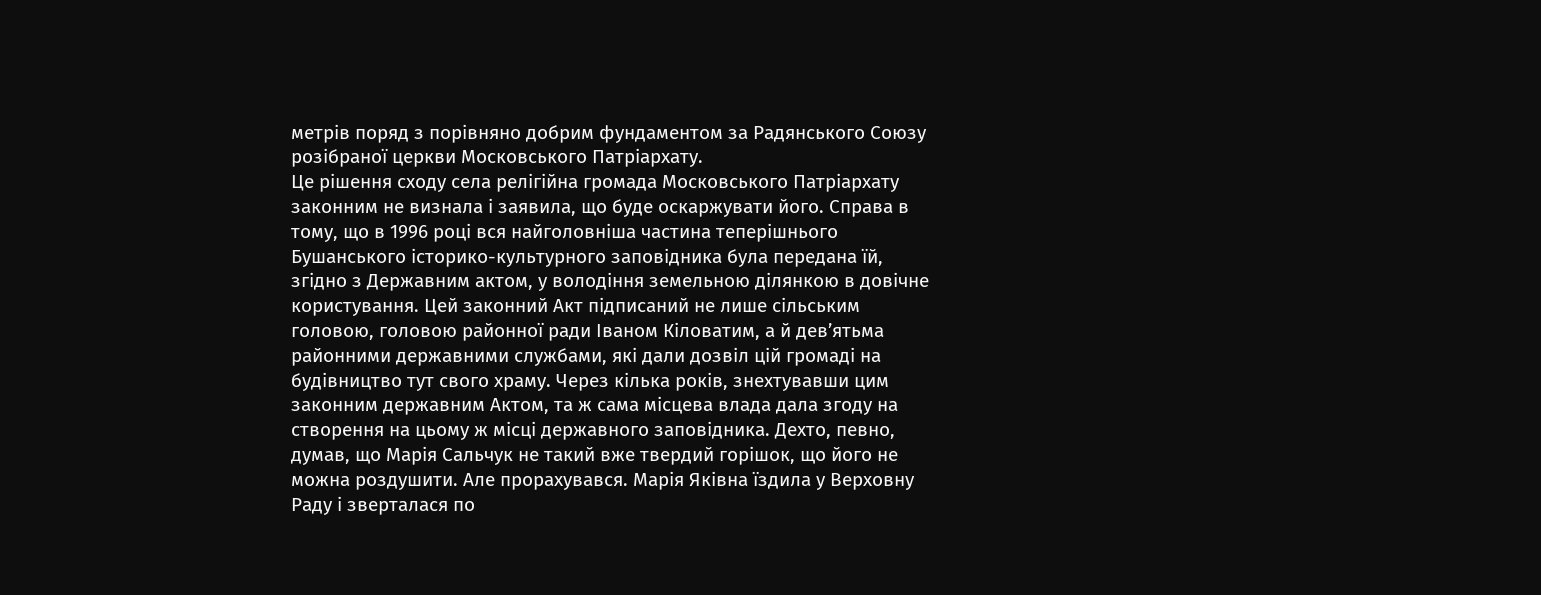метрів поряд з порівняно добрим фундаментом за Радянського Союзу розібраної церкви Московського Патріархату.
Це рішення сходу села релігійна громада Московського Патріархату законним не визнала і заявила, що буде оскаржувати його. Справа в тому, що в 1996 році вся найголовніша частина теперішнього Бушанського історико-культурного заповідника була передана їй, згідно з Державним актом, у володіння земельною ділянкою в довічне користування. Цей законний Акт підписаний не лише сільським головою, головою районної ради Іваном Кіловатим, а й дев’ятьма районними державними службами, які дали дозвіл цій громаді на будівництво тут свого храму. Через кілька років, знехтувавши цим законним державним Актом, та ж сама місцева влада дала згоду на створення на цьому ж місці державного заповідника. Дехто, певно, думав, що Марія Сальчук не такий вже твердий горішок, що його не можна роздушити. Але прорахувався. Марія Яківна їздила у Верховну Раду і зверталася по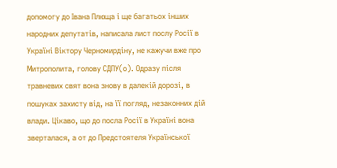допомогу до Івана Плюща і ще багатьох інших народних депутатів, написала лист послу Росії в Україні Віктору Черномирдіну, не кажучи вже про Митрополита, голову СДПУ(о). Одразу після травневих свят вона знову в далекій дорозі, в пошуках захисту від, на її погляд, незаконних дій влади. Цікаво, що до посла Росії в Україні вона зверталася, а от до Предстоятеля Української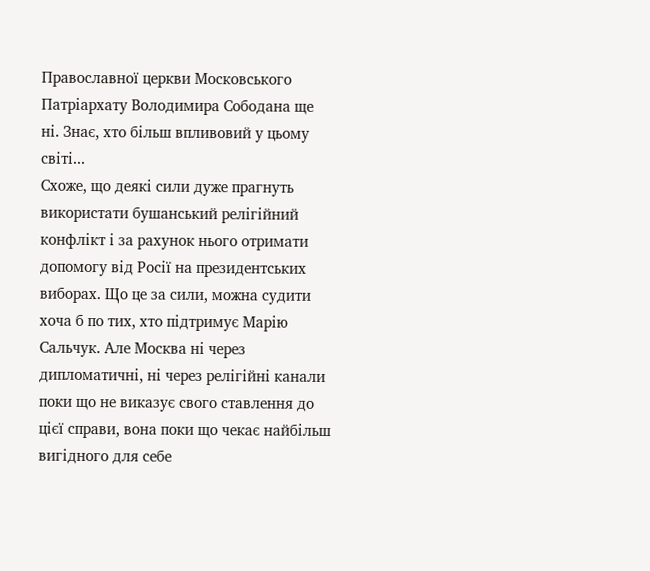Православної церкви Московського Патріархату Володимира Сободана ще ні. Знає, хто більш впливовий у цьому світі...
Схоже, що деякі сили дуже прагнуть використати бушанський релігійний конфлікт і за рахунок нього отримати допомогу від Росії на президентських виборах. Що це за сили, можна судити хоча б по тих, хто підтримує Марію Сальчук. Але Москва ні через дипломатичні, ні через релігійні канали поки що не виказує свого ставлення до цієї справи, вона поки що чекає найбільш вигідного для себе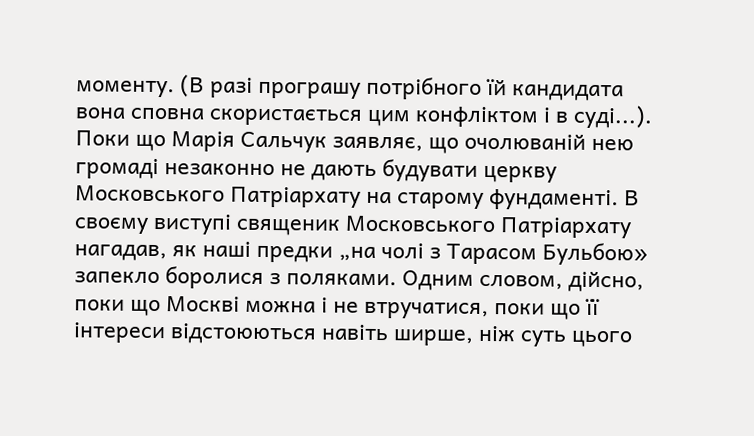моменту. (В разі програшу потрібного їй кандидата вона сповна скористається цим конфліктом і в суді...).
Поки що Марія Сальчук заявляє, що очолюваній нею громаді незаконно не дають будувати церкву Московського Патріархату на старому фундаменті. В своєму виступі священик Московського Патріархату нагадав, як наші предки „на чолі з Тарасом Бульбою» запекло боролися з поляками. Одним словом, дійсно, поки що Москві можна і не втручатися, поки що її інтереси відстоюються навіть ширше, ніж суть цього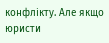конфлікту. Але якщо юристи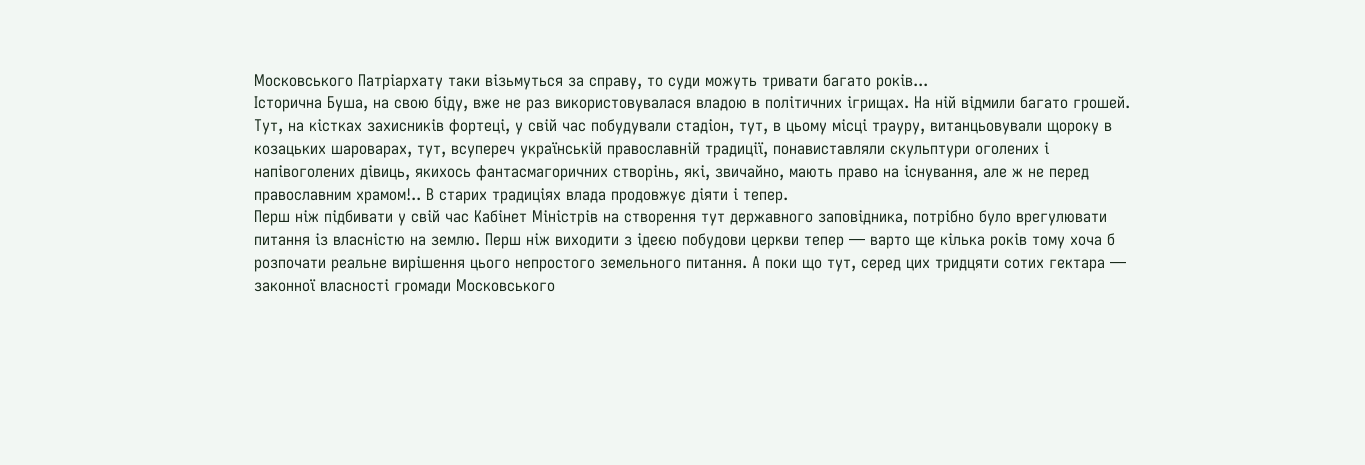Московського Патріархату таки візьмуться за справу, то суди можуть тривати багато років...
Історична Буша, на свою біду, вже не раз використовувалася владою в політичних ігрищах. На ній відмили багато грошей. Тут, на кістках захисників фортеці, у свій час побудували стадіон, тут, в цьому місці трауру, витанцьовували щороку в козацьких шароварах, тут, всупереч українській православній традиції, понавиставляли скульптури оголених і напівоголених дівиць, якихось фантасмагоричних створінь, які, звичайно, мають право на існування, але ж не перед православним храмом!.. В старих традиціях влада продовжує діяти і тепер.
Перш ніж підбивати у свій час Кабінет Міністрів на створення тут державного заповідника, потрібно було врегулювати питання із власністю на землю. Перш ніж виходити з ідеєю побудови церкви тепер — варто ще кілька років тому хоча б розпочати реальне вирішення цього непростого земельного питання. А поки що тут, серед цих тридцяти сотих гектара — законної власності громади Московського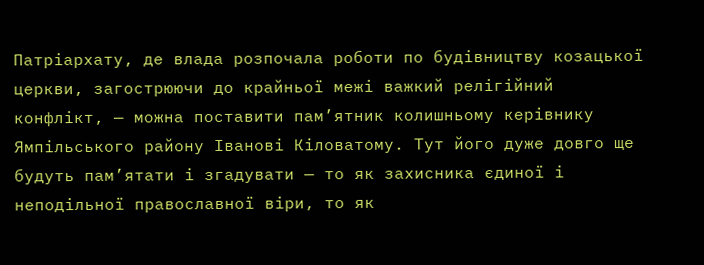Патріархату, де влада розпочала роботи по будівництву козацької церкви, загострюючи до крайньої межі важкий релігійний конфлікт, — можна поставити пам’ятник колишньому керівнику Ямпільського району Іванові Кіловатому. Тут його дуже довго ще будуть пам’ятати і згадувати — то як захисника єдиної і неподільної православної віри, то як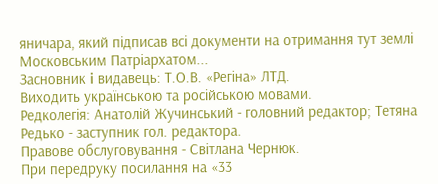яничара, який підписав всі документи на отримання тут землі Московським Патріархатом...
Засновник i видавець: Т.О.В. «Регіна» ЛТД.
Виходить українською та російською мовами.
Редколегія: Анатолій Жучинський - головний редактор; Тетяна Редько - заступник гол. редактора.
Правове обслуговування - Світлана Чернюк.
При передруку посилання на «33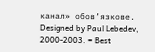канал» обов’язкове.
Designed by Paul Lebedev, 2000-2003. = Best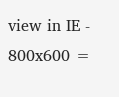view in IE - 800x600 =